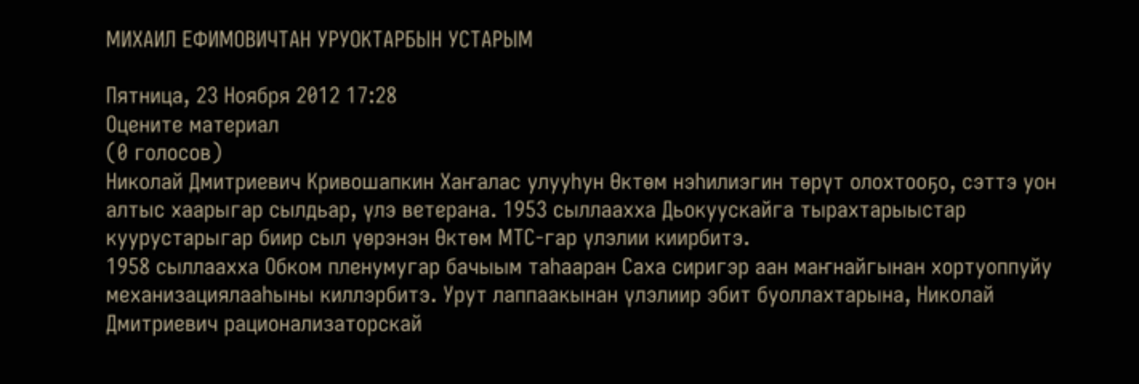МИХАИЛ ЕФИМОВИЧТАН УРУОКТАРБЫН УСТАРЫМ

Пятница, 23 Ноября 2012 17:28
Оцените материал
(0 голосов)
Николай Дмитриевич Кривошапкин Хаҥалас улууһун Өктөм нэһилиэгин төрүт олохтооҕо, сэттэ уон алтыс хаарыгар сылдьар, үлэ ветерана. 1953 сыллаахха Дьокуускайга тырахтарыыстар куурустарыгар биир сыл үөрэнэн Өктөм МТС-гар үлэлии киирбитэ.
1958 сыллаахха Обком пленумугар бачыым таһааран Саха сиригэр аан маҥнайгынан хортуоппуйу механизациялааһыны киллэрбитэ. Урут лаппаакынан үлэлиир эбит буоллахтарына, Николай Дмитриевич рационализаторскай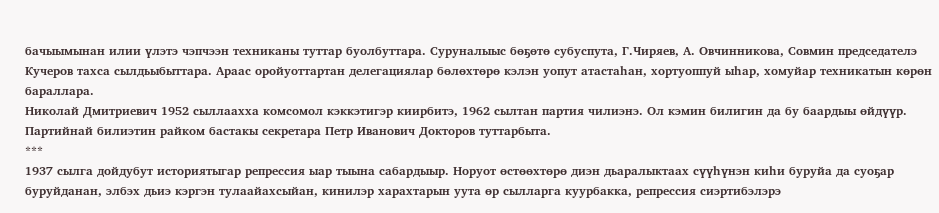бачыымынан илии үлэтэ чэпчээн техниканы туттар буолбуттара. Суруналыыс бөҕөтө субуспута, Г.Чиряев, А. Овчинникова, Совмин председателэ Кучеров тахса сылдьыбыттара. Араас оройуоттартан делегациялар бөлөхтөрө кэлэн уопут атастаһан, хортуоппуй ыһар, хомуйар техникатын көрөн бараллара.
Николай Дмитриевич 1952 сыллаахха комсомол кэккэтигэр киирбитэ, 1962 сылтан партия чилиэнэ. Ол кэмин билигин да бу баардыы өйдүүр. Партийнай билиэтин райком бастакы секретара Петр Иванович Докторов туттарбыта.
***
1937 сылга дойдубут историятыгар репрессия ыар тыына сабардыыр. Норуот өстөөхтөрө диэн дьаралыктаах сүүһүнэн киһи буруйа да суоҕар буруйданан, элбэх дьиэ кэргэн тулаайахсыйан, кинилэр харахтарын уута өр сылларга куурбакка, репрессия сиэртибэлэрэ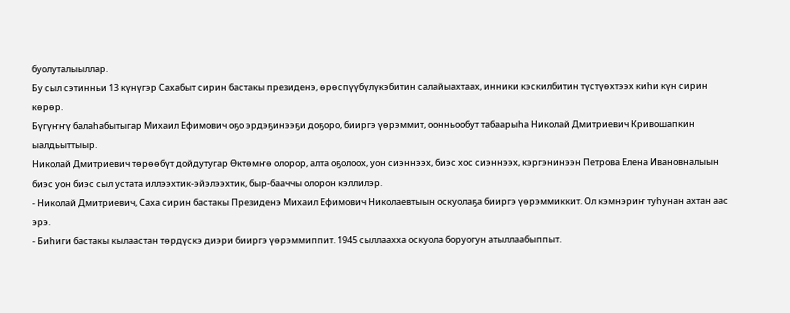буолуталыыллар.
Бу сыл сэтинньи 13 күнүгэр Сахабыт сирин бастакы президенэ, өрөспүүбүлүкэбитин салайыахтаах, инники кэскилбитин түстүөхтээх киһи күн сирин көрөр.
Бүгүҥҥү балаһабытыгар Михаил Ефимович оҕо эрдэҕинээҕи доҕоро, бииргэ үөрэммит, оонньообут табаарыһа Николай Дмитриевич Кривошапкин ыалдьыттыыр.
Николай Дмитриевич төрөөбүт дойдутугар Өктөмҥө олорор, алта оҕолоох, уон сиэннээх, биэс хос сиэннээх, кэргэнинээн Петрова Елена Ивановналыын биэс уон биэс сыл устата иллээхтик-эйэлээхтик, быр-бааччы олорон кэллилэр.
- Николай Дмитриевич, Саха сирин бастакы Президенэ Михаил Ефимович Николаевтыын оскуолаҕа бииргэ үөрэммиккит. Ол кэмнэриҥ туһунан ахтан аас эрэ.
- Биһиги бастакы кылаастан төрдүскэ диэри бииргэ үөрэммиппит. 1945 сыллаахха оскуола боруогун атыллаабыппыт.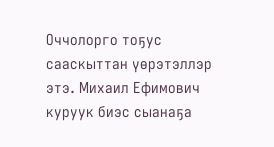Оччолорго тоҕус сааскыттан үөрэтэллэр этэ. Михаил Ефимович куруук биэс сыанаҕа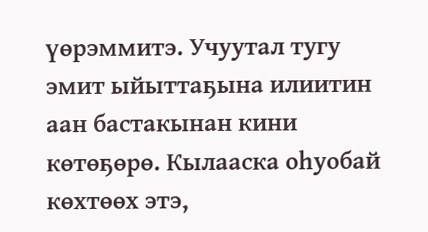үөрэммитэ. Учуутал тугу эмит ыйыттаҕына илиитин аан бастакынан кини көтөҕөрө. Кылааска оһуобай көхтөөх этэ,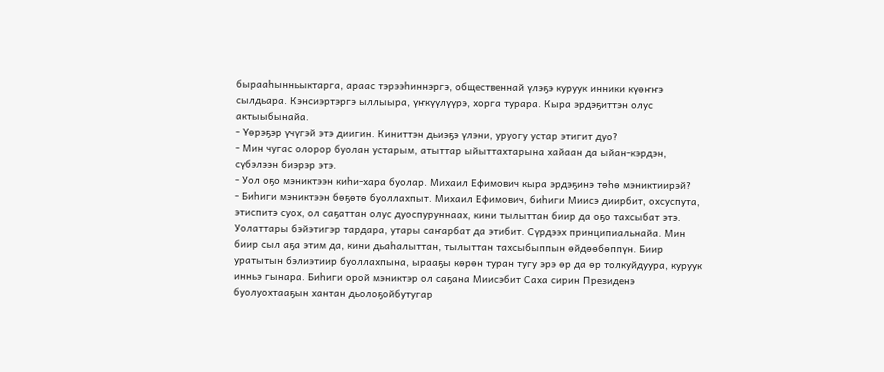бырааһынньыктарга, араас тэрээһиннэргэ, общественнай үлэҕэ куруук инники күөҥҥэ сылдьара. Кэнсиэртэргэ ыллыыра, үҥкүүлүүрэ, хорга турара. Кыра эрдэҕиттэн олус актыыбынайа.
- Үөрэҕэр үчүгэй этэ диигин. Киниттэн дьиэҕэ үлэни, уруогу устар этигит дуо?
- Мин чугас олорор буолан устарым, атыттар ыйыттахтарына хайаан да ыйан-кэрдэн, сүбэлээн биэрэр этэ.
- Уол оҕо мэниктээн киһи-хара буолар. Михаил Ефимович кыра эрдэҕинэ төһө мэниктиирэй?
- Биһиги мэниктээн бөҕөтө буоллахпыт. Михаил Ефимович, биһиги Миисэ диирбит, охсуспута, этиспитэ суох, ол саҕаттан олус дуоспуруннаах, кини тылыттан биир да оҕо тахсыбат этэ. Уолаттары бэйэтигэр тардара, утары саҥарбат да этибит. Сүрдээх принципиальнайа. Мин биир сыл аҕа этим да, кини дьаһалыттан, тылыттан тахсыбыппын өйдөөбөппүн. Биир уратытын бэлиэтиир буоллахпына, ырааҕы көрөн туран тугу эрэ өр да өр толкуйдуура, куруук инньэ гынара. Биһиги орой мэниктэр ол саҕана Миисэбит Саха сирин Президенэ буолуохтааҕын хантан дьолоҕойбутугар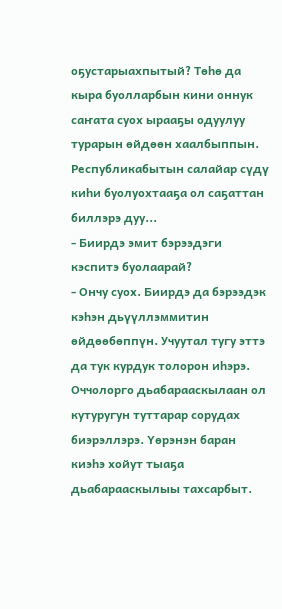оҕустарыахпытый? Төһө да кыра буолларбын кини оннук саҥата суох ырааҕы одуулуу турарын өйдөөн хаалбыппын. Республикабытын салайар сүдү киһи буолуохтааҕа ол саҕаттан биллэрэ дуу...
- Биирдэ эмит бэрээдэги кэспитэ буолаарай?
- Ончу суох. Биирдэ да бэрээдэк кэһэн дьүүллэммитин өйдөөбөппүн. Учуутал тугу эттэ да тук курдук толорон иһэрэ. Оччолорго дьабарааскылаан ол кутуругун туттарар сорудах биэрэллэрэ. Үөрэнэн баран киэһэ хойут тыаҕа дьабарааскылыы тахсарбыт.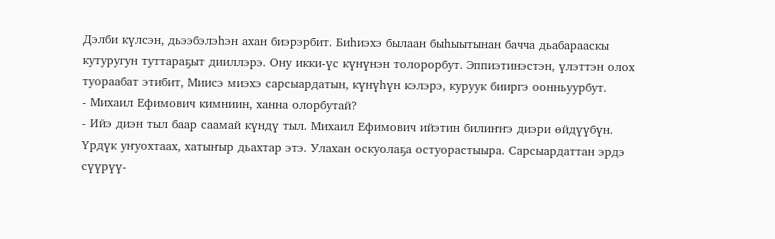Дэлби күлсэн, дьээбэлэһэн ахан биэрэрбит. Биһиэхэ былаан быһыытынан бачча дьабарааскы кутуругун туттараҕыт дииллэрэ. Ону икки-үс күнүнэн толорорбут. Эппиэтинэстэн, үлэттэн олох туораабат этибит, Миисэ миэхэ сарсыардатын, күнүһүн кэлэрэ, куруук бииргэ оонньуурбут.
- Михаил Ефимович кимниин, ханна олорбутай?
- Ийэ диэн тыл баар саамай күндү тыл. Михаил Ефимович ийэтин билиҥҥэ диэри өйдүүбүн. Үрдүк уҥуохтаах, хатыҥыр дьахтар этэ. Улахан оскуолаҕа остуорастыыра. Сарсыардаттан эрдэ сүүрүү-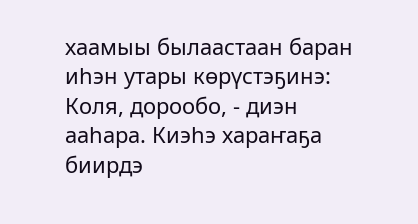хаамыы былаастаан баран иһэн утары көрүстэҕинэ: Коля, дорообо, - диэн ааһара. Киэһэ хараҥаҕа биирдэ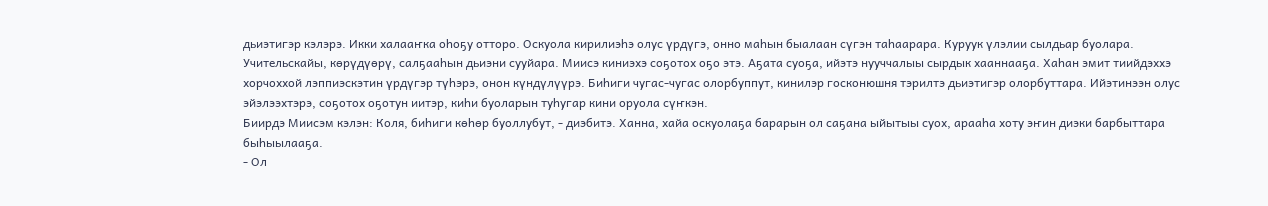дьиэтигэр кэлэрэ. Икки халааҥка оһоҕу отторо. Оскуола кирилиэһэ олус үрдүгэ, онно маһын быалаан сүгэн таһаарара. Куруук үлэлии сылдьар буолара. Учительскайы, көрүдүөрү, салҕааһын дьиэни сууйара. Миисэ киниэхэ соҕотох оҕо этэ. Аҕата суоҕа, ийэтэ нууччалыы сырдык хааннааҕа. Хаһан эмит тиийдэххэ хорчоххой лэппиэскэтин үрдүгэр түһэрэ, онон күндүлүүрэ. Биһиги чугас-чугас олорбуппут, кинилэр госконюшня тэрилтэ дьиэтигэр олорбуттара. Ийэтинээн олус эйэлээхтэрэ, соҕотох оҕотун иитэр, киһи буоларын туһугар кини оруола сүҥкэн.
Биирдэ Миисэм кэлэн: Коля, биһиги көһөр буоллубут, - диэбитэ. Ханна, хайа оскуолаҕа барарын ол саҕана ыйытыы суох, арааһа хоту эҥин диэки барбыттара быһыылааҕа.
- Ол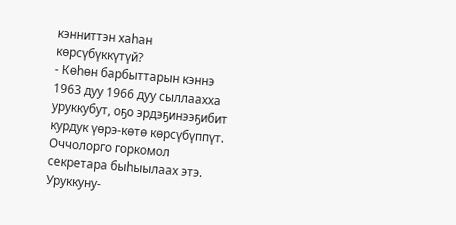кэнниттэн хаһан көрсүбүккүтүй?
- Көһөн барбыттарын кэннэ 1963 дуу 1966 дуу сыллаахха уруккубут, оҕо эрдэҕинээҕибит курдук үөрэ-көтө көрсүбүппүт. Оччолорго горкомол секретара быһыылаах этэ. Уруккуну-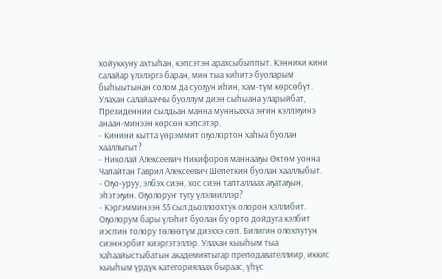хойуккуну ахтыһан, кэпсэтэн арахсыбыппыт. Кэнники кини салайар үлэлэргэ баран, мин тыа киһитэ буоларым быһыытынан солом да суоҕун иһин, хам-түм көрсөбүт. Улахан салайааччы буоллум диэн сыһыана уларыйбат, Президеннии сылдьан манна мунньахха эҥин кэллэҕинэ анаан-минээн көрсөн кэпсэтэр.
- Кинини кытта үөрэммит оҕолортон хаһыа буолан хааллыгыт?
- Николай Алексеевич Никифоров маннааҕы Өктөм уонна Чапайтан Гаврил Алексеевич Шепеткин буолан хааллыбыт.
- Оҕо-уруу, элбэх сиэн, хос сиэн тапталлаах аҕатаҕын, эһэтэҕин. Оҕолоруҥ тугу үлэлииллэр?
- Кэргэмминээн 55 сыл дьоллоохтук олорон кэллибит. Оҕолорум бары үлэһит буолан бу орто дойдуга кэлбит иэспин толору төлөөтүм диэххэ сөп. Билигин олохпутун сиэннэрбит киэргэтэллэр. Улахан кыыһым тыа хаһаайыстыбатын академиятыгар преподавателлиир, иккис кыыһым үрдүк категориялаах быраас, үһүс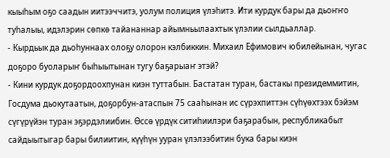кыыһым оҕо саадын иитээччитэ, уолум полиция үлэһитэ. Ити курдук бары да дьоҥҥо туһалыы, идэлэрин сөпкө тайананнар айымньылаахтык үлэлии сылдьаллар.
- Кырдьык да дьоһуннаах олоҕу олорон кэлбиккин. Михаил Ефимович юбилейынан, чугас доҕоро буоларыҥ быһыытынан тугу баҕарыаҥ этэй?
- Кини курдук доҕордоохпунан киэн туттабын. Бастатан туран, бастакы президеммитин, Госдума дьокутаатын, доҕорбун-атаспын 75 сааһынан ис сүрэхпиттэн сүһүөхтээх бэйэм сүгүрүйэн туран эҕэрдэлиибин. Өссө үрдүк ситиһиилэри баҕарабын, республикабыт сайдыытыгар бары билиитин, күүһүн ууран үлэлээбитин бука бары киэн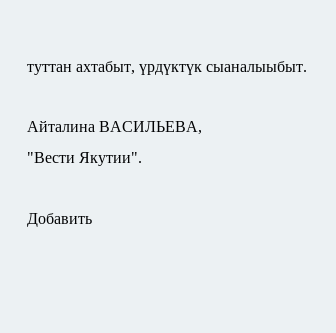туттан ахтабыт, үрдүктүк сыаналыыбыт.

Айталина ВАСИЛЬЕВА,
"Вести Якутии".

Добавить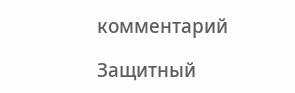комментарий

Защитный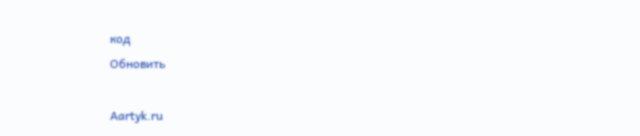код
Обновить

Aartyk.ru